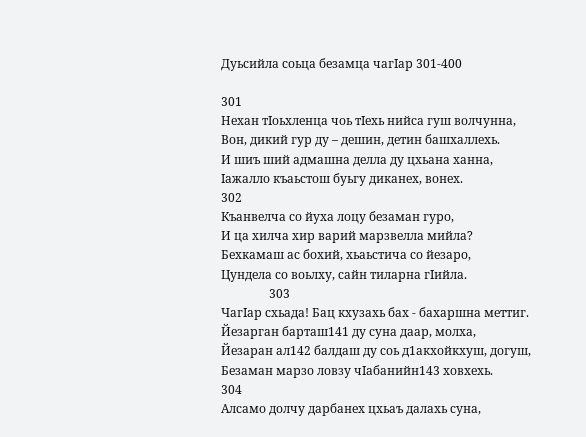Дуьсийла соьца безамца чагIар 301-400

301
Нехан тIоьхленца чоь тIехь нийса гуш волчунна,
Вон, дикий гур ду – дешин, детин башхаллехь.
И шиъ ший адмашна делла ду цхьана ханна,
Iажалло къаьстош буьгу диканех, вонех.
302
Къанвелча со йуха лоцу безаман гуро,
И ца хилча хир варий марзвелла мийла?
Бехкамаш ас бохий, хьаьстича со йезаро,
Цундела со воьлху, сайн тиларна гIийла.
                303
ЧагIар схьада! Бац кхузахь бах - бахаршна меттиг.
Йезарган барташ141 ду суна даар, молха,
Йезаран ал142 балдаш ду соь д1акхойкхуш, догуш,
Безаман марзо ловзу чIабанийн143 ховхехь.
304
Алсамо долчу дарбанех цхьаъ далахь суна,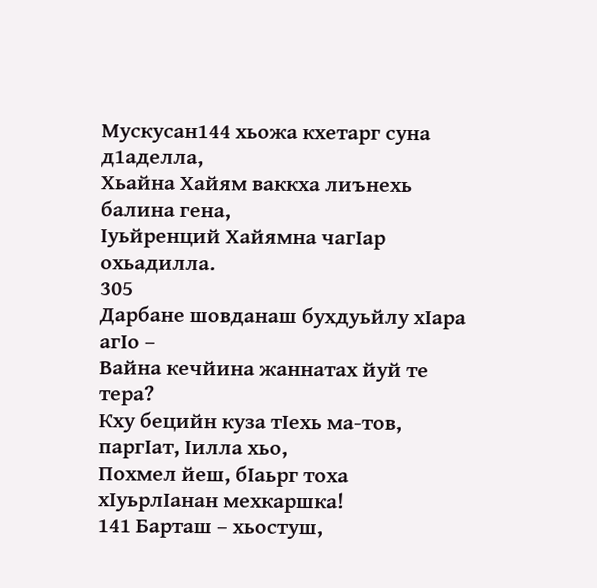Мускусан144 хьожа кхетарг суна д1аделла,
Хьайна Хайям ваккха лиънехь балина гена,
Iуьйренций Хайямна чагIар охьадилла.
305
Дарбане шовданаш бухдуьйлу хIара агIо –
Вайна кечйина жаннатах йуй те тера?
Кху бецийн куза тIехь ма-тов, паргIат, Iилла хьо,
Похмел йеш, бIаьрг тоха хIуьрлIанан мехкаршка!
141 Барташ – хьостуш,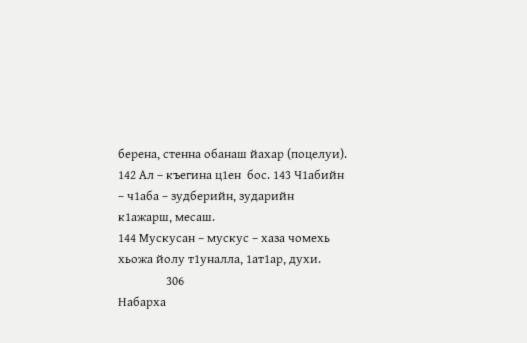берена, стенна обанаш йахар (поцелуи).  142 Ал – къегина ц1ен  бос. 143 Ч1абийн – ч1аба – зудберийн, зударийн к1ажарш, месаш.
144 Мускусан – мускус – хаза чомехь хьожа йолу т1уналла, 1ат1ар, духи.
                306
Набарха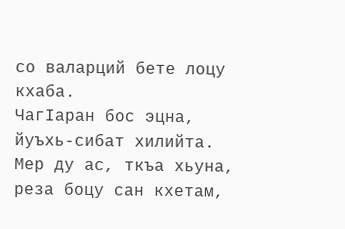со валарций бете лоцу кхаба.
ЧагIаран бос эцна, йуъхь-сибат хилийта.
Мер ду ас, ткъа хьуна, реза боцу сан кхетам,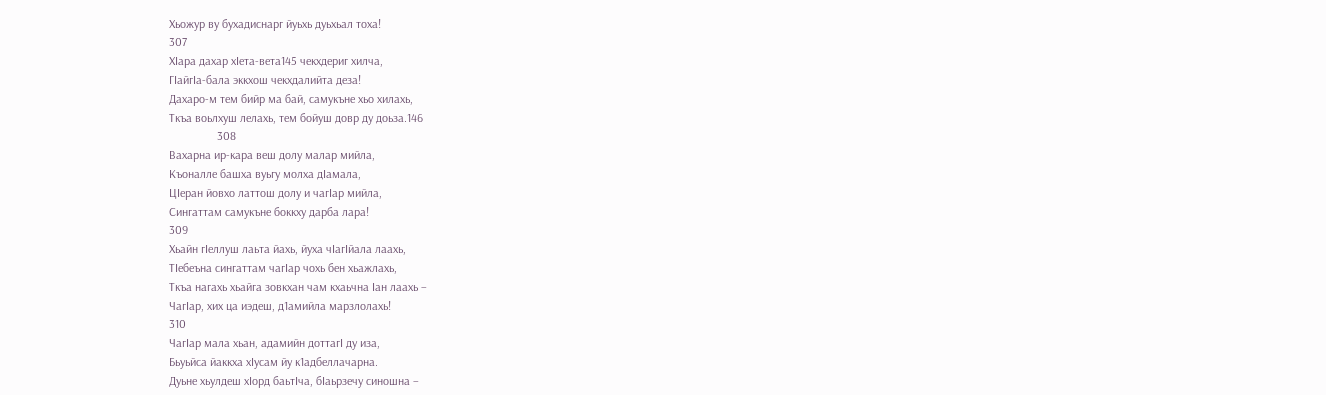Хьожур ву бухадиснарг йуьхь дуьхьал тоха!
307
ХIара дахар хIета-вета145 чекхдериг хилча,
ГIайгIа-бала эккхош чекхдалийта деза!
Дахаро-м тем бийр ма бай, самукъне хьо хилахь,
Ткъа воьлхуш лелахь, тем бойуш довр ду доьза.146
                308
Вахарна ир-кара веш долу малар мийла,
Къоналле башха вуьгу молха дIамала,
ЦIеран йовхо латтош долу и чагIар мийла,
Сингаттам самукъне боккху дарба лара!
309
Хьайн гIеллуш лаьта йахь, йуха чIагIйала лаахь,
ТIебеъна сингаттам чагIар чохь бен хьажлахь,
Ткъа нагахь хьайга зовкхан чам кхаьчна Iан лаахь –
ЧагIар, хих ца иэдеш, д1амийла марзлолахь!
310
ЧагIар мала хьан, адамийн доттагI ду иза,
Бьуьйса йаккха хIусам йу к1адбеллачарна.
Дуьне хьулдеш хIорд баьтIча, бIаьрзечу синошна –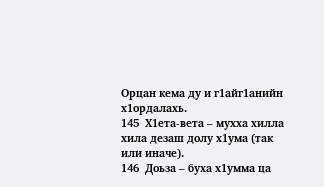Орцан кема ду и г1айг1анийн х1ордалахь.
145  Х1ета-вета – мухха хилла хила дезаш долу х1ума (так или иначе).
146  Доьза – буха х1умма ца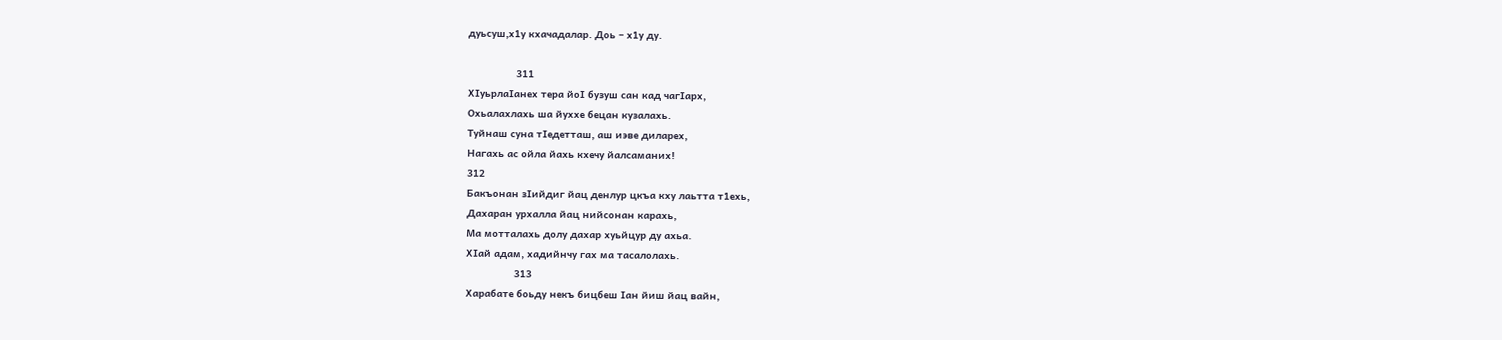дуьсуш,х1у кхачадалар. Доь – х1у ду.

                311
ХIуьрлаIанех тера йоI бузуш сан кад чагIарх,
Охьалахлахь ша йуххе бецан кузалахь.
Туйнаш суна тIедетташ, аш иэве диларех,
Нагахь ас ойла йахь кхечу йалсаманих!
312
Бакъонан зIийдиг йац денлур цкъа кху лаьтта т1ехь,
Дахаран урхалла йац нийсонан карахь,
Ма мотталахь долу дахар хуьйцур ду ахьа.
ХIай адам, хадийнчу гах ма тасалолахь.
                313
Харабате боьду некъ бицбеш Iан йиш йац вайн,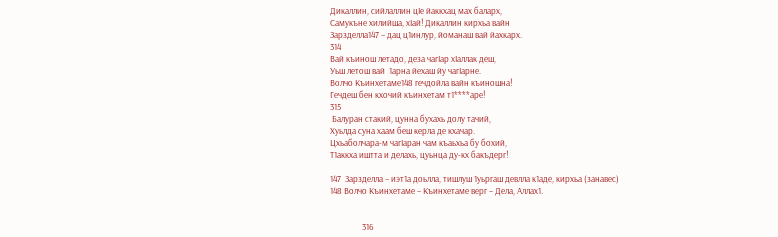Дикаллин, сийлаллин цIе йаккхац мах баларх,
Самукъне хилийша, хIай! Дикаллин кирхьа вайн
Зарзделла147 – дац ц1инлур, йоманаш вай йахкарх.
314
Вай къинош летадо, деза чагIар хIаллак деш,
Уьш летош вай  1арна йехаш йу чагIарне.
Волчо Къинхетаме148 гечдойла вайн къиношна!
Гечдеш бен кхочий къинхетам т1****аре!
315
 Балуран стакий, цунна бухахь долу тачий,
Хуьлда суна хаам беш керла де кхачар.
Цхьаболчара-м чагIаран чам къаьхьа бу бохий,
Т1аккха иштта и делахь, цуьнца ду-кх бакъдерг!

147  Зарзделла – иэт1а доьлла, тишлуш 1уьргаш девлла к1аде, кирхьа (занавес)
148 Волчо Къинхетаме – Къинхетаме верг – Дела, Аллах1.


                316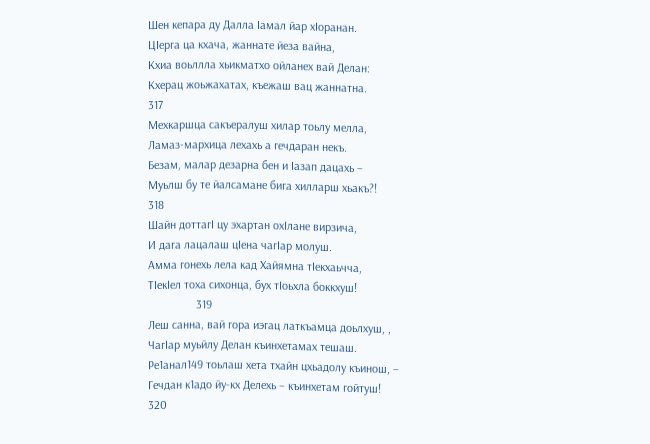Шен кепара ду Далла Iамал йар хIоранан.
ЦIерга ца кхача, жаннате йеза вайна,
Кхиа воьллла хьикматхо ойланех вай Делан:
Кхерац жоьжахатах, къежаш вац жаннатна.
317
Мехкаршца сакъералуш хилар тоьлу мелла,
Ламаз-мархица лехахь а гечдаран некъ.
Безам, малар дезарна бен и Iазап дацахь –
Муьлш бу те йалсамане бига хилларш хьакъ?!
318
Шайн доттагI цу эхартан охIлане вирзича,
И дага лацалаш цIена чагIар молуш.
Амма гонехь лела кад Хайямна тIекхаьчча,
ТIекIел тоха сихонца, бух тIоьхла боккхуш!
                319
Леш санна, вай гора иэгац латкъамца доьлхуш, ,
ЧагIар муьйлу Делан къинхетамах тешаш.
Ре1анал149 тоьлаш хета тхайн цхьадолу къинош, –
Гечдан к1адо йу-кх Делехь – къинхетам гойтуш!
320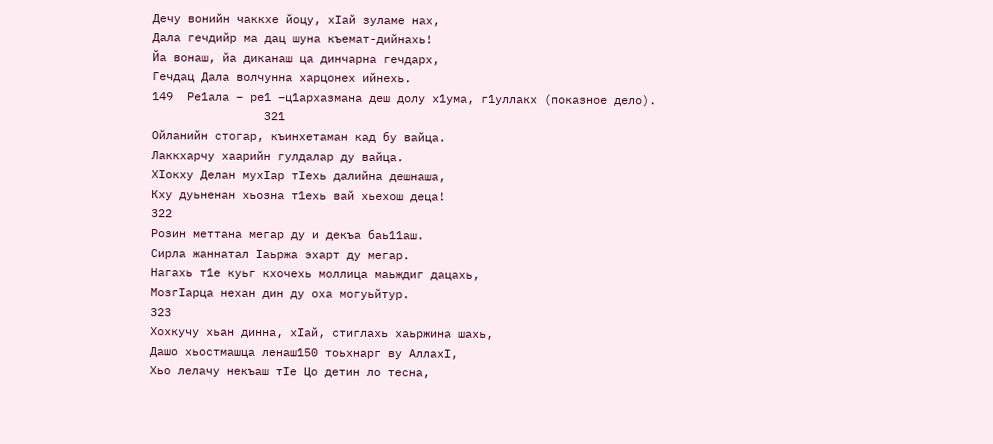Дечу вонийн чаккхе йоцу, хIай зуламе нах,
Дала гечдийр ма дац шуна къемат-дийнахь!
Йа вонаш, йа диканаш ца динчарна гечдарх,
Гечдац Дала волчунна харцонех ийнехь.
149  Ре1ала – ре1 –ц1архазмана деш долу х1ума, г1уллакх (показное дело).
                321
Ойланийн стогар, къинхетаман кад бу вайца.
Лаккхарчу хаарийн гулдалар ду вайца.
ХIокху Делан мухIар тIехь далийна дешнаша,
Кху дуьненан хьозна т1ехь вай хьехош деца!
322
Розин меттана мегар ду и декъа баь11аш.
Сирла жаннатал Iаьржа эхарт ду мегар.
Нагахь т1е куьг кхочехь моллица маьждиг дацахь,
МозгIарца нехан дин ду оха могуьйтур.
323
Хохкучу хьан динна, хIай, стиглахь хаьржина шахь,
Дашо хьостмашца ленаш150 тоьхнарг ву АллахI,
Хьо лелачу некъаш тIе Цо детин ло тесна,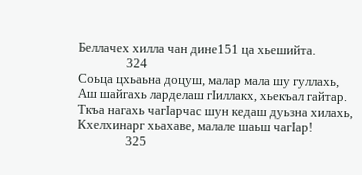Беллачех хилла чан дине151 ца хьешийта.
                324
Соьца цхьаьна доцуш, малар мала шу гуллахь,
Аш шайгахь ларделаш гIиллакх, хьекъал гайтар.
Ткъа нагахь чагIарчас шун кедаш дуьзна хилахь,
Кхелхинарг хьахаве, малале шаьш чагIар!
                325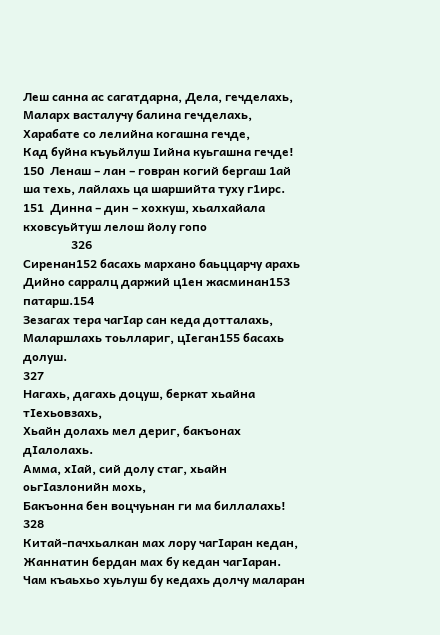Леш санна ас сагатдарна, Дела, гечделахь,
Маларх васталучу балина гечделахь,
Харабате со лелийна когашна гечде,
Кад буйна къуьйлуш Iийна куьгашна гечде!
150  Ленаш – лан – говран когий бергаш 1ай ша техь, лайлахь ца шаршийта туху г1ирс. 151  Динна – дин – хохкуш, хьалхайала кховсуьйтуш лелош йолу гопо
                326
Сиренан152 басахь мархано баьццарчу арахь
Дийно сарралц даржий ц1ен жасминан153 патарш.154
Зезагах тера чагIар сан кеда дотталахь,
Маларшлахь тоьллариг, цIеган155 басахь долуш.
327
Нагахь, дагахь доцуш, беркат хьайна тIехьовзахь,
Хьайн долахь мел дериг, бакъонах дIалолахь.
Амма, хIай, сий долу стаг, хьайн оьгIазлонийн мохь,
Бакъонна бен воцчуьнан ги ма биллалахь!
328
Китай-пачхьалкан мах лору чагIаран кедан,
Жаннатин бердан мах бу кедан чагIаран.
Чам къаьхьо хуьлуш бу кедахь долчу маларан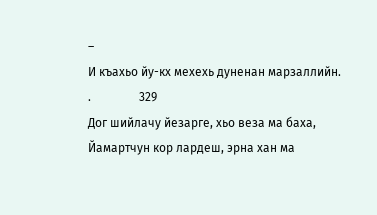–
И къахьо йу-кх мехехь дуненан марзаллийн.
.                329
Дог шийлачу йезарге, хьо веза ма баха,
Йамартчун кор лардеш, эрна хан ма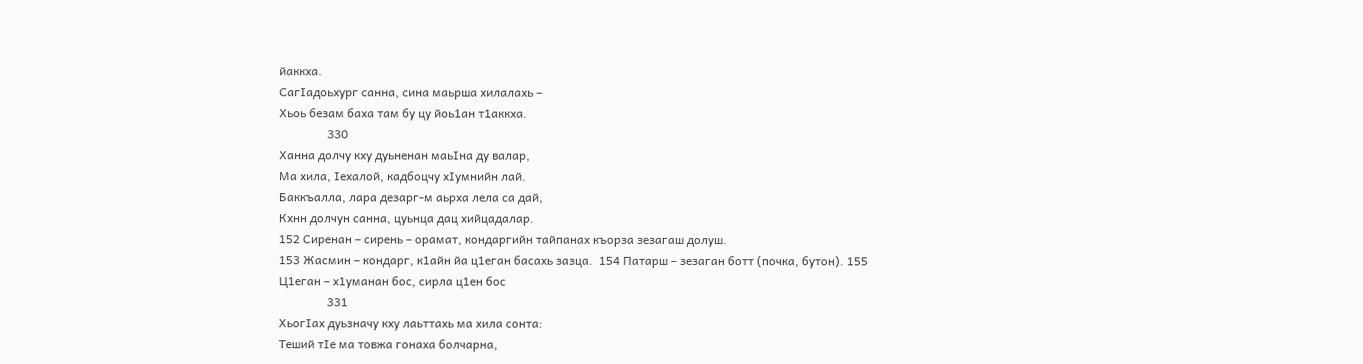йаккха.
СагIадоьхург санна, сина маьрша хилалахь –
Хьоь безам баха там бу цу йоь1ан т1аккха.
                330
Ханна долчу кху дуьненан маьIна ду валар,
Ма хила, Iехалой, кадбоцчу хIумнийн лай.
Баккъалла, лара дезарг-м аьрха лела са дай,
Кхнн долчун санна, цуьнца дац хийцадалар.
152 Сиренан – сирень – орамат, кондаргийн тайпанах къорза зезагаш долуш.
153 Жасмин – кондарг, к1айн йа ц1еган басахь зазца.  154 Патарш – зезаган ботт (почка, бутон). 155 Ц1еган – х1уманан бос, сирла ц1ен бос
                331
ХьогIах дуьзначу кху лаьттахь ма хила сонта:
Теший тIе ма товжа гонаха болчарна,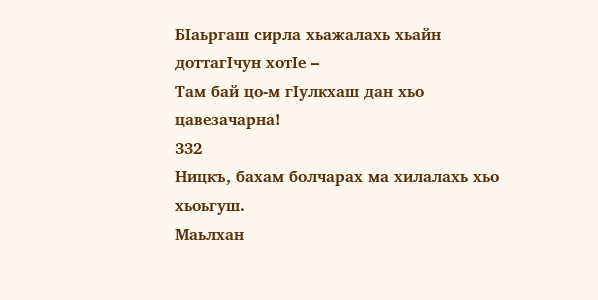БIаьргаш сирла хьажалахь хьайн доттагIчун хотIе –
Там бай цо-м гIулкхаш дан хьо цавезачарна!
332
Ницкъ, бахам болчарах ма хилалахь хьо хьоьгуш.
Маьлхан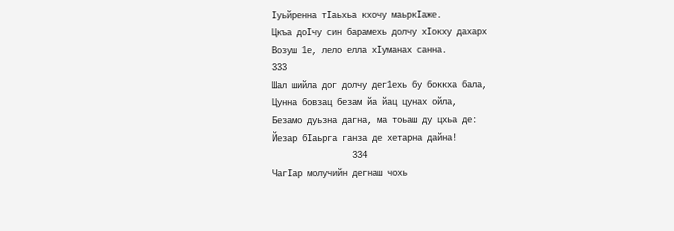Iуьйренна тIаьхьа кхочу маьркIаже.
Цкъа доIчу син барамехь долчу хIокху дахарх
Возуш 1е, лело елла хIуманах санна.
333
Шал шийла дог долчу дег1ехь бу боккха бала,
Цунна бовзац безам йа йац цунах ойла,
Безамо дуьзна дагна, ма тоьаш ду цхьа де:
Йезар бIаьрга ганза де хетарна дайна!
                334
ЧагIар молучийн дегнаш чохь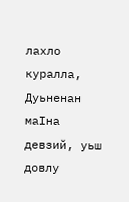лахло куралла,
Дуьненан маIна девзий, уьш довлу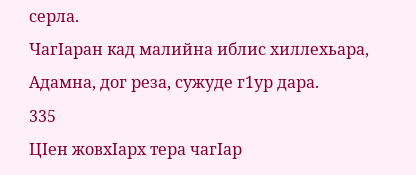серла.
ЧагIаран кад малийна иблис хиллехьара,
Адамна, дог реза, сужуде г1ур дара.
335
ЦIен жовхIарх тера чагIар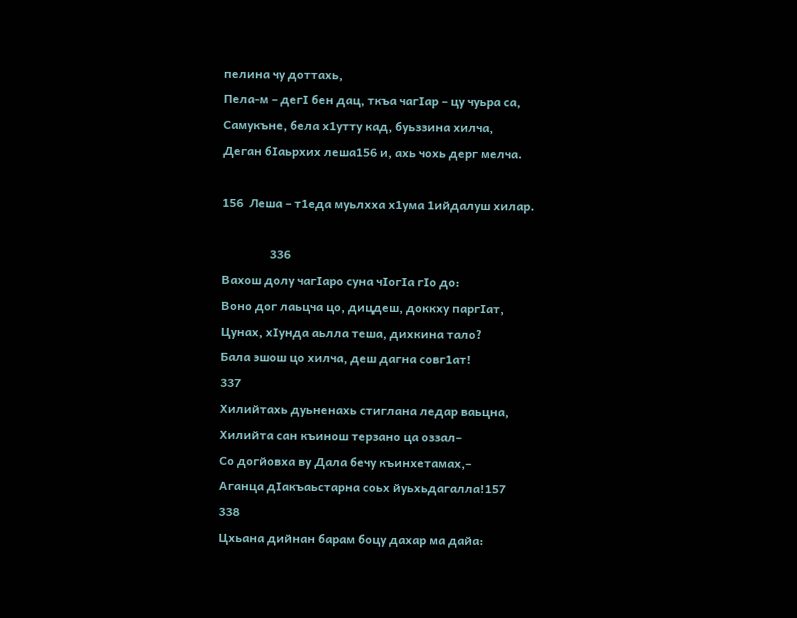пелина чу доттахь,
Пела-м – дегI бен дац, ткъа чагIар – цу чуьра са,
Самукъне, бела х1утту кад, буьззина хилча,
Деган бIаьрхих леша156 и, ахь чохь дерг мелча.

156  Леша – т1еда муьлхха х1ума 1ийдалуш хилар.

                336
Вахош долу чагIаро суна чIогIа гIо до:
Воно дог лаьцча цо, дицдеш, доккху паргIат,
Цунах, хIунда аьлла теша, дихкина тало?
Бала эшош цо хилча, деш дагна совг1ат!
337
Хилийтахь дуьненахь стиглана ледар ваьцна,
Хилийта сан къинош терзано ца оззал–
Со догйовха ву Дала бечу къинхетамах,–
Аганца дIакъаьстарна соьх йуьхьдагалла!157
338
Цхьана дийнан барам боцу дахар ма дайа: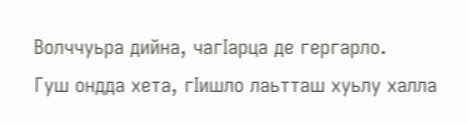Волччуьра дийна, чагIарца де гергарло.
Гуш ондда хета, гIишло лаьтташ хуьлу халла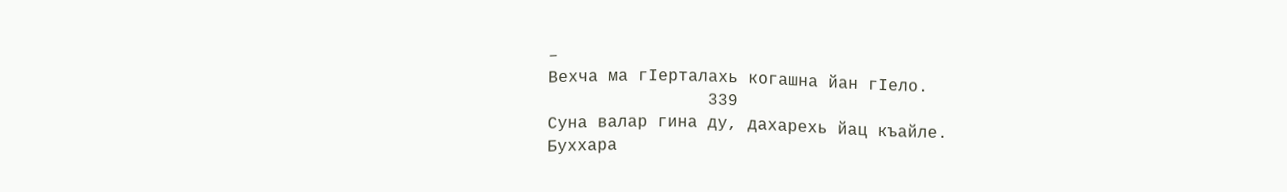–
Вехча ма гIерталахь когашна йан гIело.
                339
Суна валар гина ду, дахарехь йац къайле.
Буххара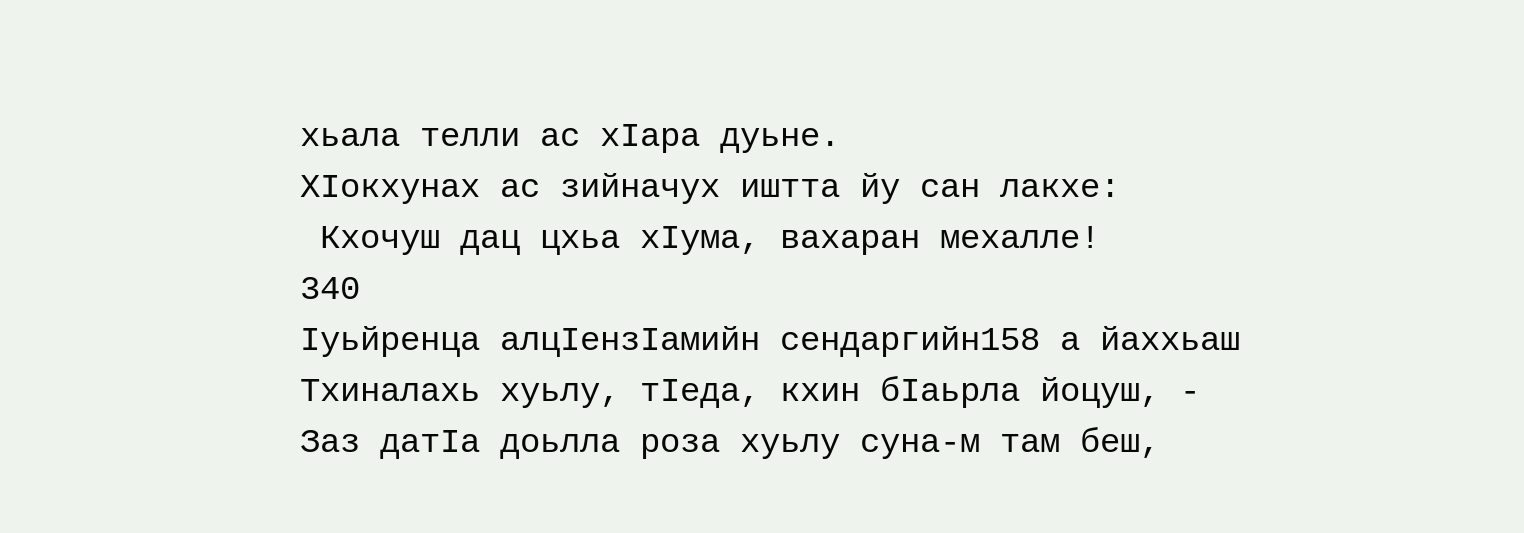хьала телли ас хIара дуьне.
ХIокхунах ас зийначух иштта йу сан лакхе:
 Кхочуш дац цхьа хIума, вахаран мехалле!
340
Iуьйренца алцIензIамийн сендаргийн158 а йаххьаш
Тхиналахь хуьлу, тIеда, кхин бIаьрла йоцуш, -
Заз датIа доьлла роза хуьлу суна-м там беш,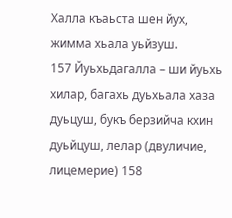Халла къаьста шен йух, жимма хьала уьйзуш.
157 Йуьхьдагалла – ши йуьхь хилар, багахь дуьхьала хаза дуьцуш, букъ берзийча кхин дуьйцуш, лелар (двуличие, лицемерие) 158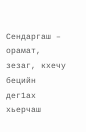Сендаргаш – орамат, зезаг, кхечу бецийн дег1ах хьерчаш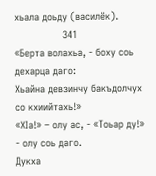хьала доьду (василёк).
                341
«Берта волахьа, - боху соь дехарца даго:
Хьайна девзинчу бакъдолчух со кхиийтахь!»
«ХIа!» – олу ас, - «Тоьар ду!» - олу соь даго.
Дукха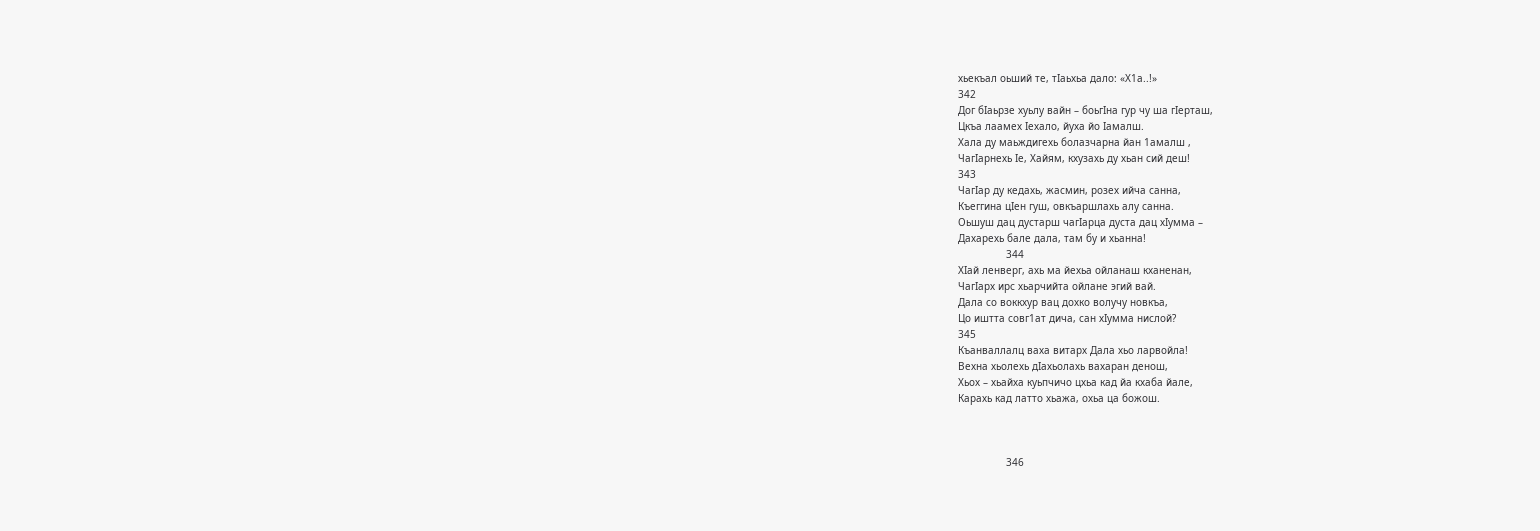хьекъал оьший те, тIаьхьа дало: «Х1а..!»
342
Дог бIаьрзе хуьлу вайн – боьгIна гур чу ша гIерташ,
Цкъа лаамех Iехало, йуха йо Iамалш.
Хала ду маьждигехь болазчарна йан 1амалш ,
ЧагIарнехь Iе, Хайям, кхузахь ду хьан сий деш!
343
ЧагIар ду кедахь, жасмин, розех ийча санна,
Къеггина цIен гуш, овкъаршлахь алу санна.
Оьшуш дац дустарш чагIарца дуста дац хIумма –
Дахарехь бале дала, там бу и хьанна!
                344
ХIай ленверг, ахь ма йехьа ойланаш кханенан,
ЧагIарх ирс хьарчийта ойлане эгий вай.
Дала со воккхур вац дохко волучу новкъа,
Цо иштта совг1ат дича, сан хIумма нислой?
345
Къанваллалц ваха витарх Дала хьо ларвойла!
Вехна хьолехь дIахьолахь вахаран денош,
Хьох – хьайха куьпчичо цхьа кад йа кхаба йале,
Карахь кад латто хьажа, охьа ца божош.



                346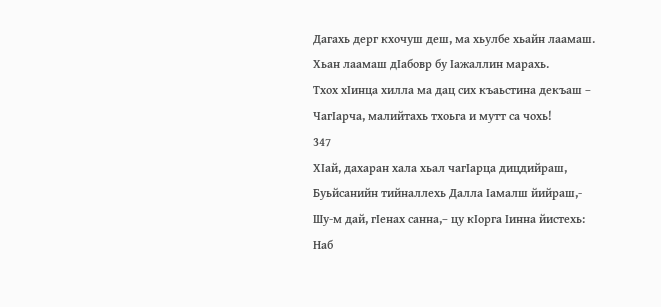Дагахь дерг кхочуш деш, ма хьулбе хьайн лаамаш.
Хьан лаамаш дIабовр бу Iажаллин марахь.
Тхох хIинца хилла ма дац сих къаьстина декъаш –
ЧагIарча, малийтахь тхоьга и мутт са чохь!
347
ХIай, дахаран хала хьал чагIарца дицдийраш,
Буьйсанийн тийналлехь Далла Iамалш йийраш,-
Шу-м дай, гIенах санна,– цу кIорга Iинна йистехь:
Наб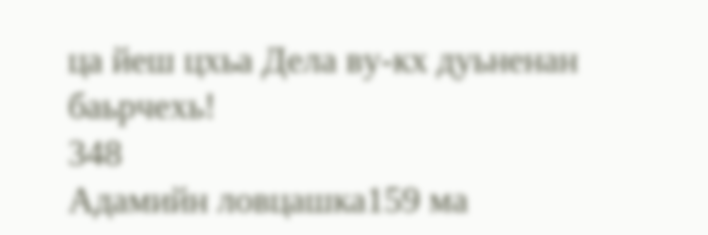ца йеш цхьа Дела ву-кх дуьненан баьрчехь!
348
Адамийн ловцашка159 ма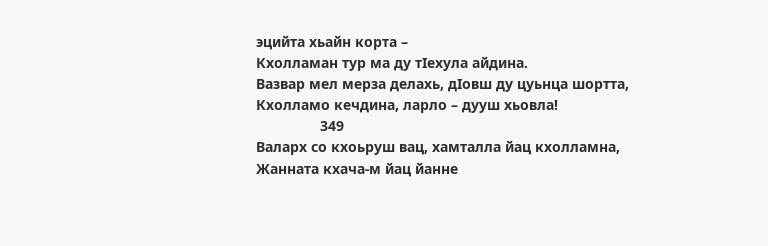эцийта хьайн корта –
Кхолламан тур ма ду тIехула айдина.
Вазвар мел мерза делахь, дIовш ду цуьнца шортта,
Кхолламо кечдина, ларло – дууш хьовла!
                349
Валарх со кхоьруш вац, хамталла йац кхолламна,
Жанната кхача-м йац йанне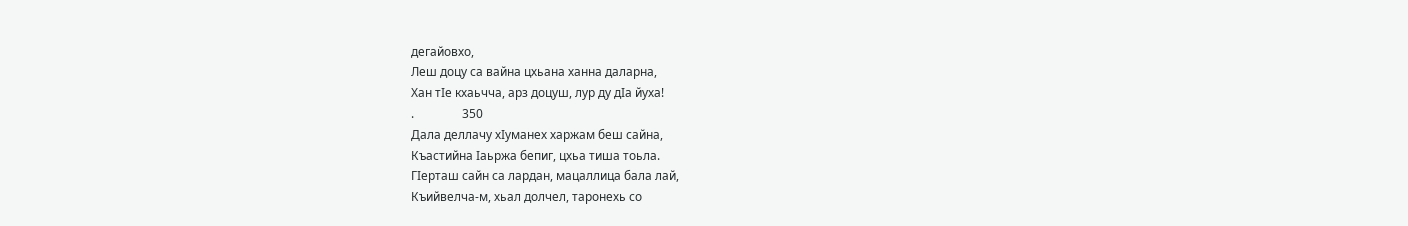дегайовхо,
Леш доцу са вайна цхьана ханна даларна,
Хан тIе кхаьчча, арз доцуш, лур ду дIа йуха!
.                350
Дала деллачу хIуманех харжам беш сайна,
Къастийна Iаьржа бепиг, цхьа тиша тоьла.
ГIерташ сайн са лардан, мацаллица бала лай,
Къийвелча-м, хьал долчел, таронехь со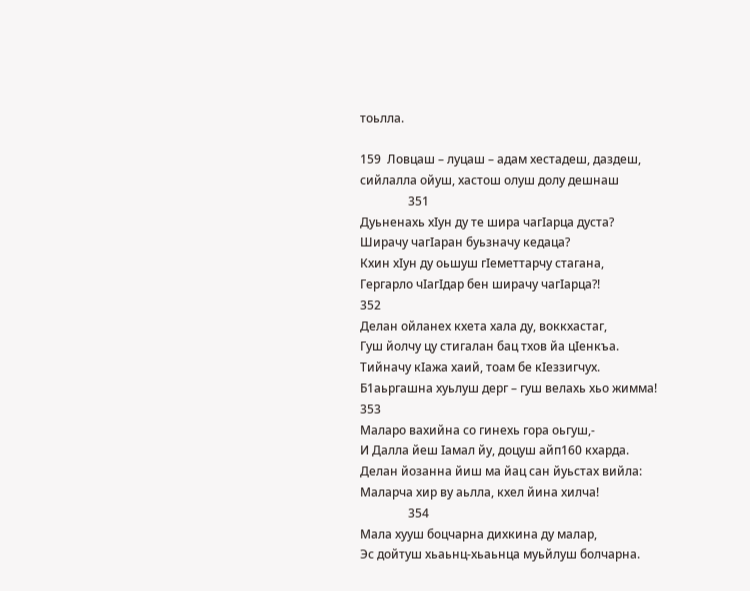тоьлла.

159  Ловцаш – луцаш – адам хестадеш, даздеш, сийлалла ойуш, хастош олуш долу дешнаш
                351
Дуьненахь хIун ду те шира чагIарца дуста?
Ширачу чагIаран буьзначу кедаца?
Кхин хIун ду оьшуш гIеметтарчу стагана,
Гергарло чIагIдар бен ширачу чагIарца?!
352
Делан ойланех кхета хала ду, воккхастаг,
Гуш йолчу цу стигалан бац тхов йа цIенкъа.
Тийначу кIажа хаий, тоам бе кIеззигчух.
Б1аьргашна хуьлуш дерг – гуш велахь хьо жимма!
353
Маларо вахийна со гинехь гора оьгуш,-
И Далла йеш Iамал йу, доцуш айп160 кхарда.
Делан йозанна йиш ма йац сан йуьстах вийла:
Маларча хир ву аьлла, кхел йина хилча!
                354
Мала хууш боцчарна дихкина ду малар,
Эс дойтуш хьаьнц-хьаьнца муьйлуш болчарна.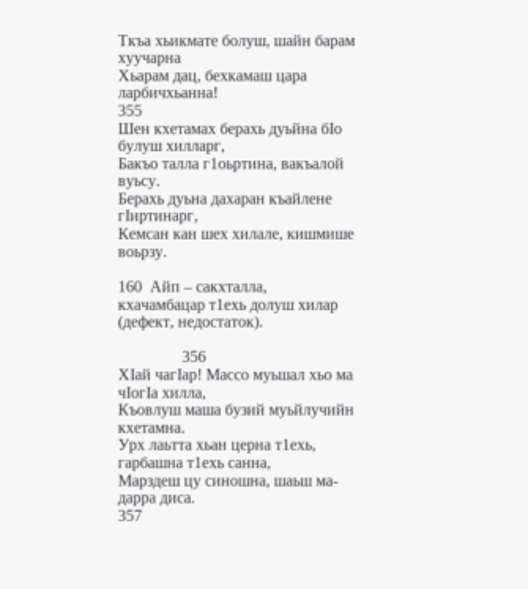Ткъа хьикмате болуш, шайн барам хуучарна
Хьарам дац, бехкамаш цара ларбичхьанна!
355
Шен кхетамах берахь дуьйна бIо булуш хилларг,
Бакъо талла г1оьртина, вакъалой вуьсу.
Берахь дуьна дахаран къайлене гIиртинарг,
Кемсан кан шех хилале, кишмише воьрзу.

160  Айп – сакхталла, кхачамбацар т1ехь долуш хилар (дефект, недостаток).

                356
ХIай чагIар! Массо муьшал хьо ма чIогIа хилла,
Къовлуш маша бузий муьйлучийн кхетамна.
Урх лаьтта хьан церна т1ехь, гарбашна т1ехь санна,
Марздеш цу синошна, шаьш ма-дарра диса.
357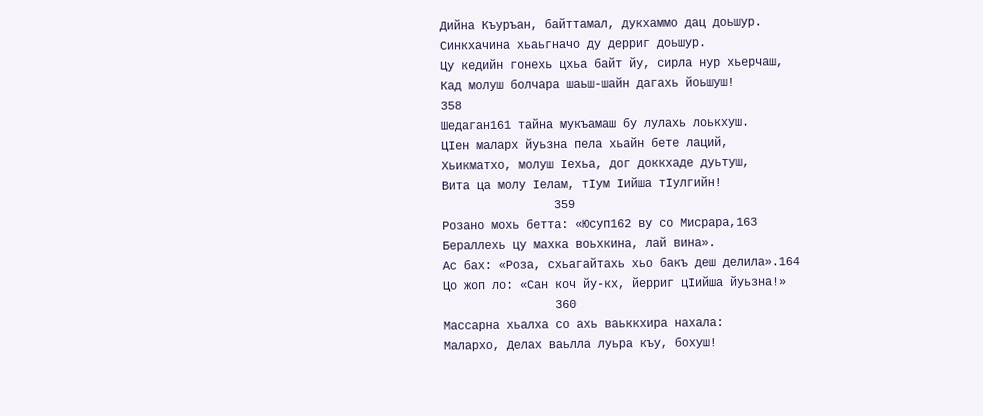Дийна Къуръан, байттамал, дукхаммо дац доьшур.
Синкхачина хьаьгначо ду дерриг доьшур.
Цу кедийн гонехь цхьа байт йу, сирла нур хьерчаш,
Кад молуш болчара шаьш-шайн дагахь йоьшуш!
358
Шедаган161 тайна мукъамаш бу лулахь лоькхуш.
ЦIен маларх йуьзна пела хьайн бете лаций,
Хьикматхо, молуш Iехьа, дог доккхаде дуьтуш,
Вита ца молу Iелам, тIум Iийша тIулгийн!
                359
Розано мохь бетта: «Юсуп162 ву со Мисрара,163
Бераллехь цу махка воьхкина, лай вина».
Ас бах: «Роза, схьагайтахь хьо бакъ деш делила».164
Цо жоп ло: «Сан коч йу-кх, йерриг цIийша йуьзна!»
                360
Массарна хьалха со ахь ваьккхира нахала:
Малархо, Делах ваьлла луьра къу, бохуш!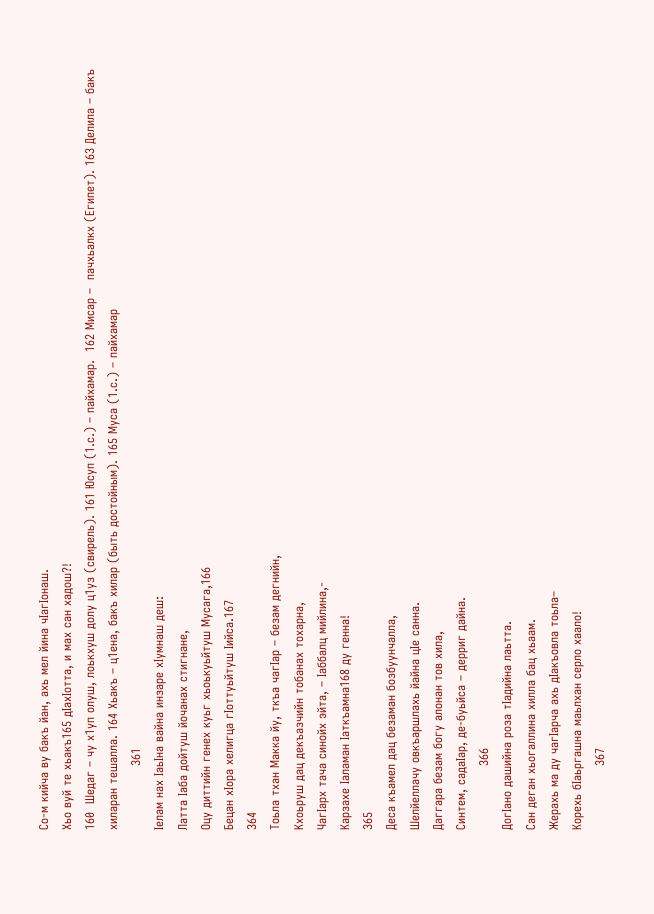Со-м кийча ву бакъ йан, ахь мел йина чIагIонаш.
Хьо вуй те хьакъ165 дIахIотта, и мах сан хадош?!
160  Шедаг – чу х1уп олуш, лоькхуш долу ц1уз (свирель). 161 Юсуп (1.с.) – пайхамар.  162 Мисар –  пачхьалкх (Египет). 163 Делила – бакъ хиларан тешалла. 164 Хьакъ – ц1ена, бакъ хилар (быть достойным). 165 Муса (1.с.) – пайхамар
                361
Iелам нах IаьIна вайна инзаре хIумнаш деш:
Латта Iаба дойтуш йочанах стигнане,
Оцу диттийн генех куьг хьоькуьйтуш Мусага,166
Бецан хIора хелигца гIоттуьйтуш Iийса.167
364
Тоьла тхан Макка йу, ткъа чагIар – безам дегнийн,
Кхоьруш дац декъазчийн тобанах тохарна,
ЧагIарх тача синойх эйта, – Iаббалц мийлина,-
Карзахе Iаламан Iаткъамна168 ду генна!
365
Деса къамел дац безаман бозбуунчалла,
Шелйеллачу овкъаршлахь йайна цIе санна.
Даггара безам богу алонан тов хила,
Синтем, садаIар, де-буьйса – дерриг дайна.
                366
ДогIано дашийна роза тIадийна лаьтта.
Сан деган хьогаллина хилла бац хьаам.
Жерахь ма ду чагIарча ахь дIакъовла тоьла–
Корехь бIаьргашна маьлхан серло хаало!
                367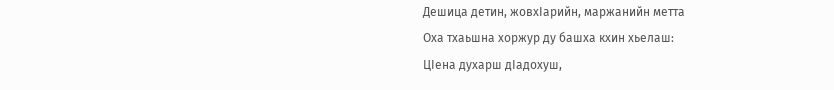Дешица детин, жовхIарийн, маржанийн метта
Оха тхаьшна хоржур ду башха кхин хьелаш:
ЦIена духарш дIадохуш,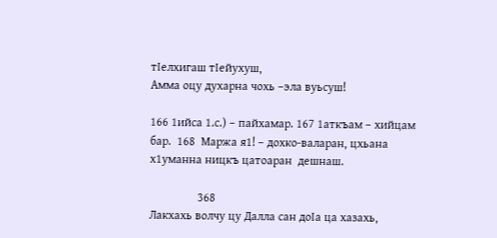тIелхигаш тIейухуш,
Амма оцу духарна чохь –эла вуьсуш!

166 1ийса 1.с.) – пайхамар. 167 1аткъам – хийцам бар.  168  Маржа я1! – дохко-валаран, цхьана х1уманна ницкъ цатоаран  дешнаш.

                368
Лакхахь волчу цу Далла сан доIа ца хазахь,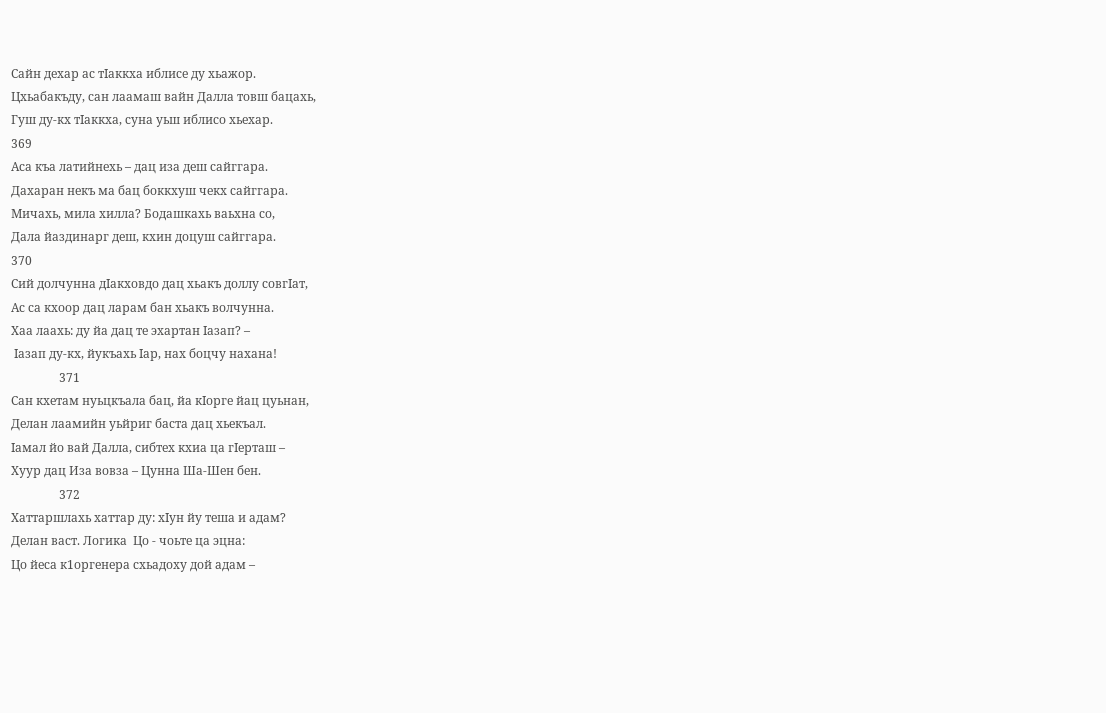Сайн дехар ас тIаккха иблисе ду хьажор.
Цхьабакъду, сан лаамаш вайн Далла товш бацахь,
Гуш ду-кх тIаккха, суна уьш иблисо хьехар.
369
Аса къа латийнехь – дац иза деш сайггара.
Дахаран некъ ма бац боккхуш чекх сайггара.
Мичахь, мила хилла? Бодашкахь ваьхна со,
Дала йаздинарг деш, кхин доцуш сайггара.
370
Сий долчунна дIакховдо дац хьакъ доллу совгIат,
Ас са кхоор дац ларам бан хьакъ волчунна.
Хаа лаахь: ду йа дац те эхартан Iазап? –
 Iазап ду-кх, йукъахь Iар, нах боцчу нахана!
                371
Сан кхетам нуьцкъала бац, йа кIорге йац цуьнан,
Делан лаамийн уьйриг баста дац хьекъал.
Iамал йо вай Далла, сибтех кхиа ца гIерташ –
Хуур дац Иза вовза – Цунна Ша-Шен бен.
                372
Хаттаршлахь хаттар ду: хIун йу теша и адам?
Делан васт. Логика  Цо - чоьте ца эцна:
Цо йеса к1оргенера схьадоху дой адам –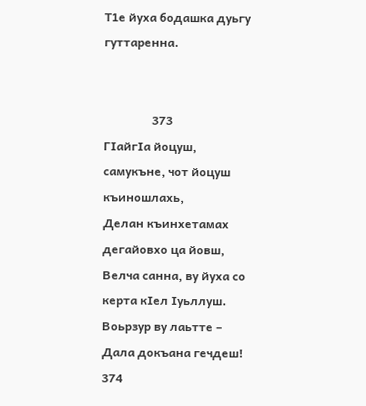Т1е йуха бодашка дуьгу гуттаренна.


                373
ГIайгIа йоцуш, самукъне, чот йоцуш къиношлахь,
Делан къинхетамах дегайовхо ца йовш,
Велча санна, ву йуха со керта кIел Iуьллуш.
Воьрзур ву лаьтте – Дала докъана гечдеш!
374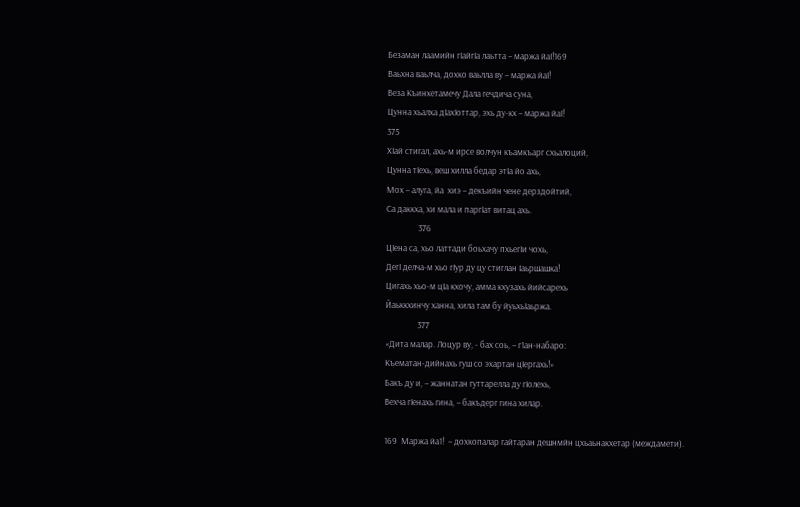Безаман лаамийн гIайгIа лаьтта – маржа йаI!169
Ваьхна ваьлча, дохко ваьлла ву – маржа йаI!
Веза Къинхетамечу Дала гечдича суна,
Цунна хьалха дIахIоттар, эхь ду-кх – маржа йаI!
375
ХIай стигал, ахь-м ирсе волчун къамкъарг схьалоций,
Цунна тIехь, веш хилла бедар этIа йо ахь,
Мох – алуга, йа  хиэ – декъийн чене дерздойтий,
Са даккха, хи мала и паргIат витац ахь.
                376
ЦIена са, хьо латтади боьхачу пхьегIи чохь,
ДегI делча-м хьо гIур ду цу стиглан Iаьршашка!
Цигахь хьо-м цIа кхочу, амма кхузахь йийсарехь
Йаьккхинчу ханна, хила там бу йуьхьIаьржа.
                377
«Дита малар. Лоцур ву, - бах соь, – г1ан-набаро:
Къематан-дийнахь гуш со эхартан цIергахь!»
Бакъ ду и, – жаннатан гуттарелла ду гIолехь,
Вехча гIенахь гина, – бакъдерг гина хилар.

169  Маржа йа1!  – дохкопалар гайтаран дешнмйн цхьаьнакхетар (междамети).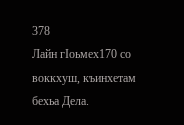378
Лайн гIоьмех170 со воккхуш, къинхетам бехьа Дела.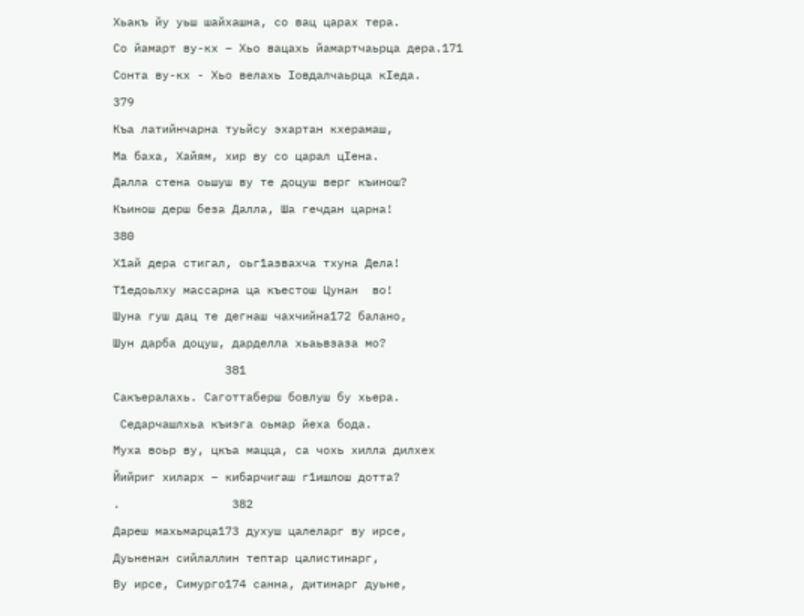Хьакъ йу уьш шайхашна, со вац царах тера.
Со йамарт ву-кх – Хьо вацахь йамартчаьрца дера.171
Сонта ву-кх - Хьо велахь Iовдалчаьрца кIеда.
379
Къа латийнчарна туьйсу эхартан кхерамаш,
Ма баха, Хайям, хир ву со царал цIена.
Далла стена оьшуш ву те доцуш верг къинош?
Къинош дерш беза Далла, Ша гечдан царна!
380
Х1ай дера стигал, оьг1азвахча тхуна Дела!
Т1едоьлху массарна ца къестош Цунан  во!
Шуна гуш дац те дегнаш чахчийна172 балано,
Шун дарба доцуш, дарделла хьаьвзаза мо?
                381
Сакъералахь. Саготтаберш бовлуш бу хьера.
 Седарчашлхьа къиэга оьмар йеха бода.
Муха воьр ву, цкъа мацца, са чохь хилла дилхех
Йийриг хиларх – кибарчигаш г1ишлош дотта?
.                382
Дареш махьмарца173 духуш цалеларг ву ирсе,
Дуьненан сийлаллин тептар цалистинарг,
Ву ирсе, Симурго174 санна, дитинарг дуьне,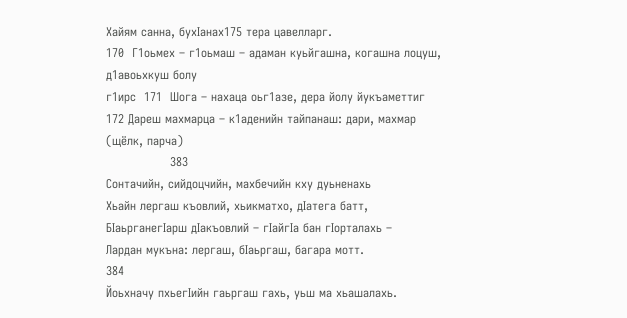Хайям санна, бухIанах175 тера цавелларг.
170  Г1оьмех – г1оьмаш – адаман куьйгашна, когашна лоцуш, д1авоьхкуш болу
г1ирс  171  Шога – нахаца оьг1азе, дера йолу йукъаметтиг 172 Дареш махмарца – к1аденийн тайпанаш: дари, махмар (щёлк, парча)
                383
Сонтачийн, сийдоцчийн, махбечийн кху дуьненахь
Хьайн лергаш къовлий, хьикматхо, дIатега батт,
БIаьрганегIарш дIакъовлий – гIайгIа бан гIорталахь –
Лардан мукъна: лергаш, бIаьргаш, багара мотт.
384
Йоьхначу пхьегIийн гаьргаш гахь, уьш ма хьашалахь.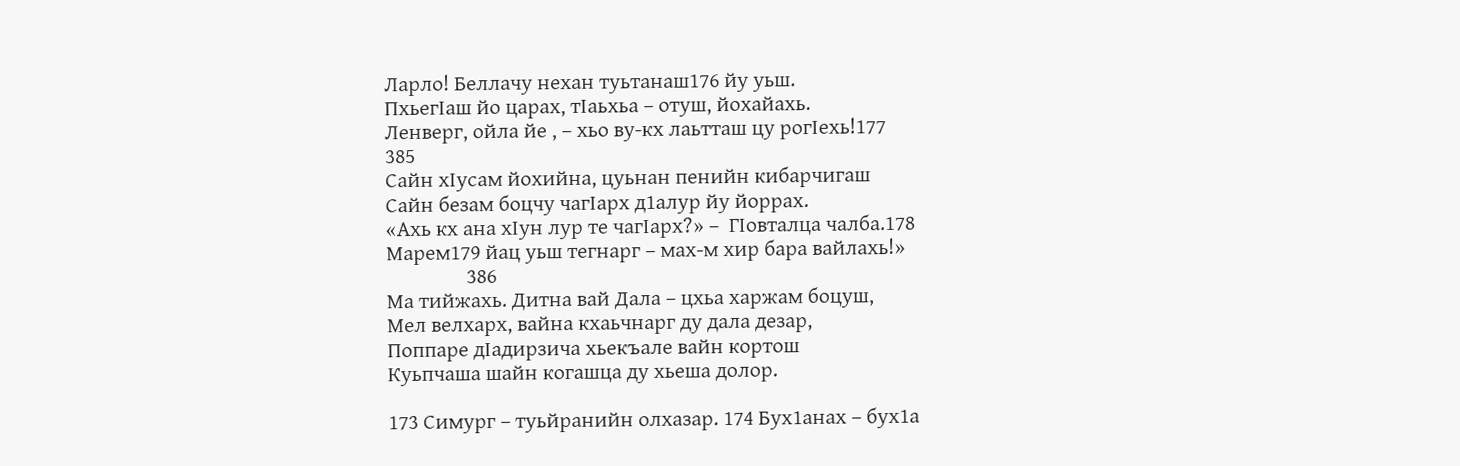Ларло! Беллачу нехан туьтанаш176 йу уьш.
ПхьегIаш йо царах, тIаьхьа – отуш, йохайахь.
Ленверг, ойла йе , – хьо ву-кх лаьтташ цу рогIехь!177
385
Сайн хIусам йохийна, цуьнан пенийн кибарчигаш
Сайн безам боцчу чагIарх д1алур йу йоррах.
«Ахь кх ана хIун лур те чагIарх?» –  ГIовталца чалба.178
Марем179 йац уьш тегнарг – мах-м хир бара вайлахь!»
                386
Ма тийжахь. Дитна вай Дала – цхьа харжам боцуш,
Мел велхарх, вайна кхаьчнарг ду дала дезар,
Поппаре дIадирзича хьекъале вайн кортош
Куьпчаша шайн когашца ду хьеша долор.

173 Симург – туьйранийн олхазар. 174 Бух1анах – бух1а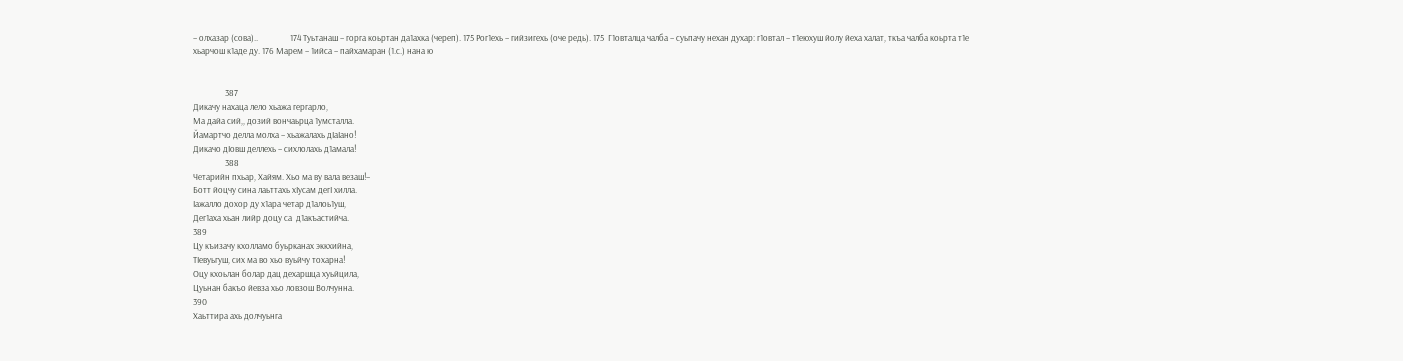– олхазар (сова)..                174 Туьтанаш – горга коьртан да1ахка (череп). 175 Рог1ехь – гийзигехь (оче редь). 175  Г1овталца чалба – суьпачу нехан духар: г1овтал – т1еюхуш йолу йеха халат, ткъа чалба коьрта т1е хьарчош к1аде ду. 176 Марем – 1ийса – пайхамаран (1.с.) нана ю


                387
Дикачу нахаца лело хьажа гергарло,
Ма дайа сий,, дозий вончаьрца 1умсталла.
Йамартчо делла молха – хьажалахь дIаIано!
Дикачо дIовш деллехь – сихлолахь д1амала!
                388
Четарийн пхьар, Хайям. Хьо ма ву вала везаш!–
Ботт йоцчу сина лаьттахь хIусам дегI хилла.
Iажалло дохор ду х1ара четар д1алоь1уш,
Дег1аха хьан лийр доцу са  д1акъастийча.
389
Цу къизачу кхолламо буьрканах эккхийна,
ТIевуьгуш, сих ма во хьо вуьйчу тохарна!
Оцу кхоьлан болар дац дехаршца хуьйцила,
Цуьнан бакъо йевза хьо ловзош Волчунна.
390
Хаьттира ахь долчуьнга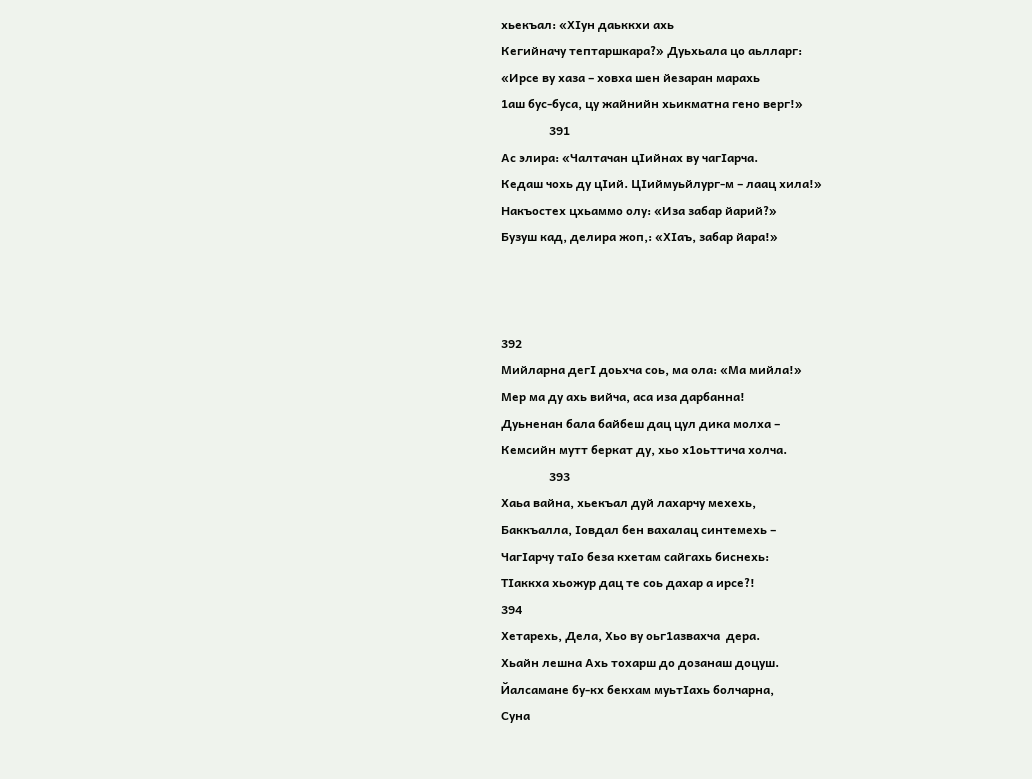хьекъал: «ХIун даьккхи ахь
Кегийначу тептаршкара?» Дуьхьала цо аьлларг:
«Ирсе ву хаза – ховха шен йезаран марахь
1аш бус-буса, цу жайнийн хьикматна гено верг!»
                391
Ас элира: «Чалтачан цIийнах ву чагIарча.
Кедаш чохь ду цIий. ЦIиймуьйлург-м – лаац хила!»
Накъостех цхьаммо олу: «Иза забар йарий?»
Бузуш кад, делира жоп,: «ХIаъ, забар йара!»



392
Мийларна дегI доьхча соь, ма ола: «Ма мийла!»
Мер ма ду ахь вийча, аса иза дарбанна!
Дуьненан бала байбеш дац цул дика молха –
Кемсийн мутт беркат ду, хьо х1оьттича холча.
                393
Хаьа вайна, хьекъал дуй лахарчу мехехь,
Баккъалла, Iовдал бен вахалац синтемехь –
ЧагIарчу таIо беза кхетам сайгахь биснехь:
ТIаккха хьожур дац те соь дахар а ирсе?!
394
Хетарехь, Дела, Хьо ву оьг1азвахча  дера.
Хьайн лешна Ахь тохарш до дозанаш доцуш.
Йалсамане бу-кх бекхам муьтIахь болчарна,
Суна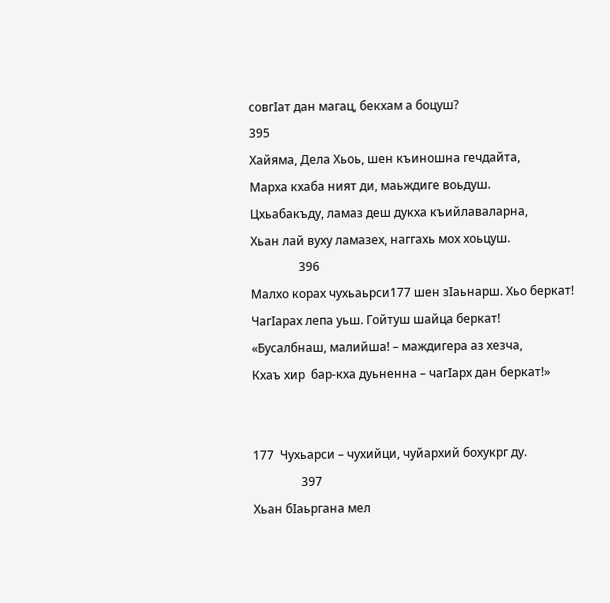совгIат дан магац, бекхам а боцуш?
395
Хайяма, Дела Хьоь, шен къиношна гечдайта,
Марха кхаба ният ди, маьждиге воьдуш.
Цхьабакъду, ламаз деш дукха къийлаваларна,
Хьан лай вуху ламазех, наггахь мох хоьцуш.
                396
Малхо корах чухьаьрси177 шен зIаьнарш. Хьо беркат!
ЧагIарах лепа уьш. Гойтуш шайца беркат!
«Бусалбнаш, малийша! – маждигера аз хезча,
Кхаъ хир  бар-кха дуьненна – чагIарх дан беркат!»


177  Чухьарси – чухийци, чуйархий бохукрг ду.
                397
Хьан бIаьргана мел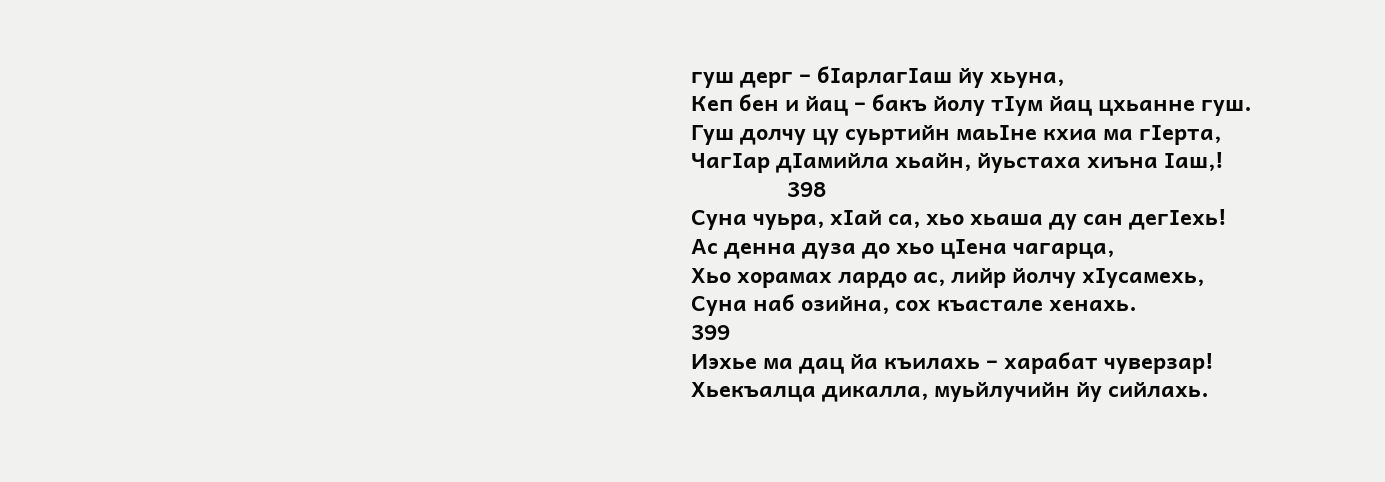гуш дерг – бIарлагIаш йу хьуна,
Кеп бен и йац – бакъ йолу тIум йац цхьанне гуш.
Гуш долчу цу суьртийн маьIне кхиа ма гIерта,
ЧагIар дIамийла хьайн, йуьстаха хиъна Iаш,!
                398
Суна чуьра, хIай са, хьо хьаша ду сан дегIехь!
Ас денна дуза до хьо цIена чагарца,
Хьо хорамах лардо ас, лийр йолчу хIусамехь,
Суна наб озийна, сох къастале хенахь.
399
Иэхье ма дац йа къилахь – харабат чуверзар!
Хьекъалца дикалла, муьйлучийн йу сийлахь.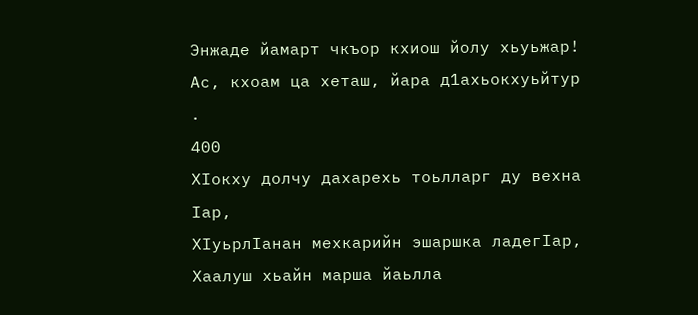Энжаде йамарт чкъор кхиош йолу хьуьжар!
Ас, кхоам ца хеташ, йара д1ахьокхуьйтур .
400
ХIокху долчу дахарехь тоьлларг ду вехна Iар,
ХIуьрлIанан мехкарийн эшаршка ладегIар,
Хаалуш хьайн марша йаьлла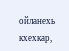ойланехь кхехкар,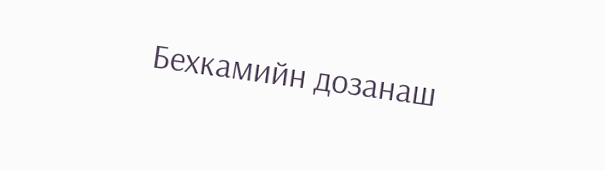Бехкамийн дозанаш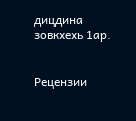дицдина зовкхехь 1ар.


Рецензии